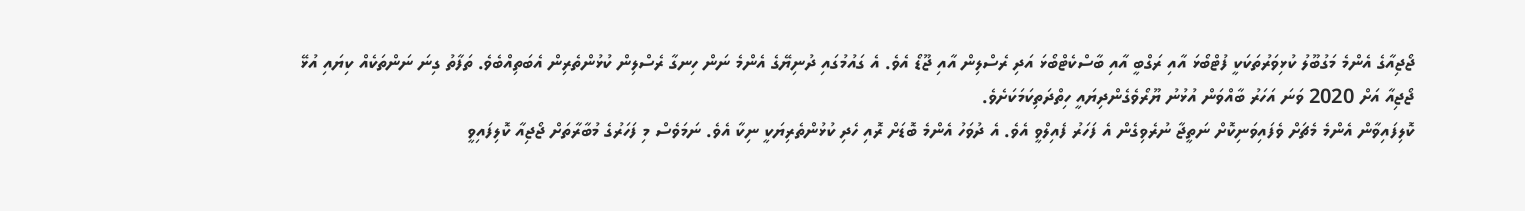ޖޯޖިއާގެ އެންމެ މަގުބޫލު ކުޅިވަރުތަކަކީ ފުޓްބޯޅަ އާއި ރަގްބީ އާއި ބާސްކެޓްބޯޅަ އަދި ރެސްލިން އާއި ޖޫޑޯ އެވެ. އެ ގައުމުގައި ދުނިޔޭގެ އެންމެ ނަން ހިނގާ ރެސްލިން ކުޅުންތެރިން އެބަތިއްބެވެ. ތަފާތު ގިނަ ނަންތަކެއް ކިޔައި އުޅޭ ޖޯޖިއާ އަށް 2020 ވަނަ އަހަރު ބާއްވަން އުޅުނު ޔޫރޯވެގެންދިޔައީ ހިތްދަތިކަމަކަށެވެ.
ކޮލިފައިވާން އެންމެ މެޗަށް ވެފައިވަނިކޮށް ނަތީޖާ ނުރެވިގެން އެ ފަހަރު ފެއިލްވީ އެވެ. އެ ދުވަހު އެންމެ ބޮޑަށް ރޮއި ހެދި ކުޅުންތެރިޔަކީ ނިކާ އެވެ. ނަމަވެސް މި ފަހަރުގެ މުބާރާތަށް ޖޯޖިއާ ކޮލިފައިވީ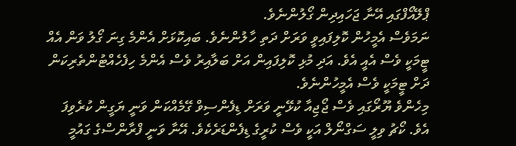ޕްލޭއޯފްގައި އޭނާ ޖަހައިދިން ގޯލުންނެވެ.
ނަމަވެސް އެމީހުން ކޮލިފައިވީ ވަރަށް ދަތި ހާލުންނެވެ. ބައިކޮޅަށް އެންމެ ގިނަ ގޯލު ވަން އެއް ޓީމަކީ ވެސް އެއީ އެވެ. އަދި މުޅި ކޮލިފައިން އަށް ބަލާއިރު ވެސް އެންމެ ހިފެހެއްޓުންތެރިކަން ދަށް ޓީމަކީ ވެސް އެމީހުންނެވެ.
މިހެންވެ ޔޫރޯގައި ވެސް ޖޯޖިއާ ކުޅޭނީ ވަރަށް ޑިފެންސިވް ގޭމެއްކަން ވަނީ ޔަގީން ކުރެވިފަ އެވެ. ކޯޗު ވިލީ ސަގްނޯލް އަކީ ވެސް ކުރީގެ ޑިފެންޑަރެކެވެ. އޭނާ ވަނީ ފްރާންސްގެ ގައުމީ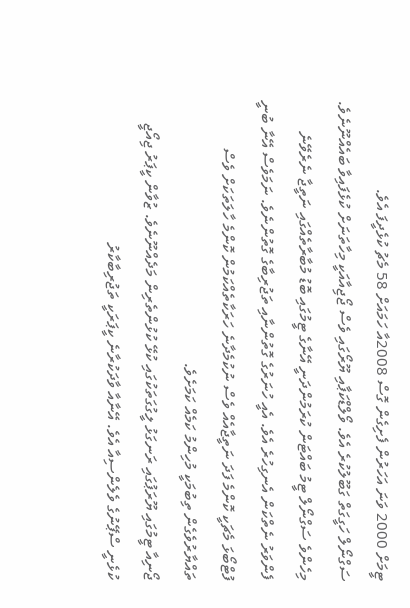ޓީމަށް 2000 ވަނަ އަހަރުން ފެށިގެން ގޮސް 2008އާ ހަމައަށް 58 މެޗު ކުޅެދީފަ އެވެ.
ސަގްނޯލް ހަގީގަތް ގަބޫލުކުރެ އެވެ. ވޯލްޑްކަޕާއި ޔޫރޯގައި ވެސް ޖޯޖިއާއަކީ މިހާތަނަށް ކުޅެފައިވާ ބައެއްނޫނެވެ. މިހެންވެ ސަގްނޯލް ޓީމު ބައްޓަން ކުރަމުންދަނީ އޭނާގެ ޓީމުގައި ބޮޑު މުބާރާތެއްގައި ނަތީޖާ ނެރެވޭނެ ފެންވަރު ނެތްކަން އެނގިހުރެ އެވެ. އެއީ ހުނަރުގެ ގޮތުންނާއި ތަޖުރިބާގެ ގޮތުންނެވެ. ނަމަވެސް އޭނާ ބުނީ ފުޓްބޯޅަ މެޗަކީ ކޮންމެ ފަދަ ނަތީޖާއެއް ވެސް ނުކުމެދާނެ ހަރަކާތެއްކަމުން ކޮންމެ ހާލަތަކަށް ވެސް ތައްޔާރުވެގެން ތިބުމަކީ މުހިންމު ކަމެއް ކަމަށެވެ.
ޖޯނިއާ ޓީމުގައި ޔޫރަޕުގައި ރަނގަޅު ލީގުގަތަކުގައި ކުޅޭ ކުޅުންތެރިން މަދެއްނޫނެވެ. ޒުވާން ކީޕަރު ޖިއޯޖީ ކުޅެނީ ސްޕޭނުގެ ވެލެންސިއާ އެވެ. އޭނާއާ ވާދަކުރާނެ ކީޕަރަކީ ތަޖުރިބާކާރު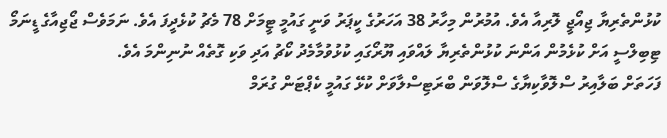ކުޅުންތެރިޔާ ޖިއޯޖީ ލޮރިއާ އެވެ. އުމުރުން މިހާރު 38 އަހަރުގެ ކީޕަރު ވަނީ ގައުމީ ޓީމަށް 78 މެޗު ކުޅެދީފަ އެވެ. ނަމަވެސް ޖޯޖިއާގެ ޑީނަމޯ ޓިބިލްސީ އަށް ކުޅެމުން އަންނަ ކުޅުންތެރިޔާ ލައްވައި ޔޫރޯގައި ކުޅުވުމާމެދު ކޯޗު އަދި ވަކި ގޮތެއް ނުނިންމަ އެވެ.
ފަހަތަށް ބަލާއިރު ސްލޮވާކިޔާގެ ސްލޮވަން ބްރަޓިސްލާވަށް ކުޅޭ ގައުމީ ކެޕްޓަން ގުރަމް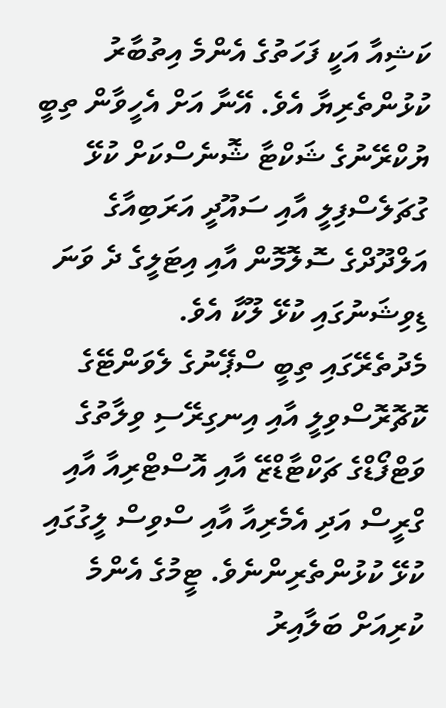ކަޝިއާ އަކީ ފަހަތުގެ އެންމެ އިތުބާރު ކުޅުންތެރިޔާ އެވެ. އޭނާ އަށް އެހީވާން ތިބީ ޔުކްރޭނުގެ ޝަކްޓާ ޝޮނެސްކަށް ކުޅޭ ގުޗަލެސްފިލީ އާއި ސައޫދީ އަރަބިއާގެ އަލްދޫދްގެ ސޮލޮމޮން އާއި އިޓަލީގެ ދެ ވަނަ ޑިވިޝަނުގައި ކުޅޭ ލޫކާ އެވެ.
މެދުތެރޭގައި ތިބީ ސްޕޭނުގެ ލެވަންޓޭގެ ކޮޗޮރޮސްވިލީ އާއި އިނގިރޭސި ވިލާތުގެ ވަޓްފޯޑްގެ ޗަކްޓާޑްޒޭ އާއި އޮސްޓްރިއާ އާއި ގްރީސް އަދި އެމެރިއާ އާއި ސްވިސް ލީގުގައި ކުޅޭ ކުޅުންތެރިންނެވެ. ޓީމުގެ އެންމެ ކުރިއަށް ބަލާއިރު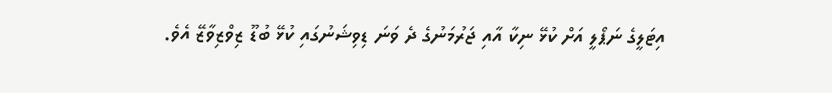އިޓަލީގެ ނަޕޯލީ އަށް ކުޅޭ ނިކާ އާއި ޖަރުމަނުގެ ދެ ވަނަ ޑިވިޝަނުގައި ކުޅޭ ބުޑޫ ޒިވްޒިވާޒޭ އެވެ.